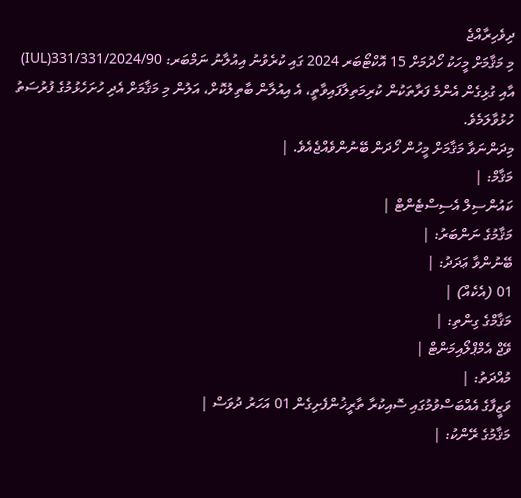ދިވެހިރާއްޖެ
މި މަޤާމަށް މީހަކު ހޯދުމަށް 15 އޮކްޓޯބަރ 2024 ގައި ކުރެވުނު އިއުލާނު ނަމްބަރ: 331/331/2024/90(IUL) އާއި ގުޅިގެން އެންމެ ފަރާތަކުން ކުރިމަތިލާފައިވާތީ، އެ އިއުލާން ބާތިލުކޮށް، އަލުން މި މަޤާމަށް އެދި ހުށަހެޅުމުގެ ފުރުސަތު ހުޅުވާލަމެވެ.
މިދަންނަވާ މަޤާމަށް މީހުން ހޯދަން ބޭނުންވެއްޖެއެވެ. |
މަޤާމް: |
ކައުންސިލް އެސިސްޓެންޓް |
މަޤާމުގެ ނަންބަރު: |
ބޭނުންވާ ޢަދަދު: |
01 (އެކެއް) |
މަޤާމްގެ ގިންތި: |
ވޭޖް އެމްޕްލޯއިމަންޓް |
މުއްދަތު: |
ވަޒީފާގެ އެއްބަސްވުމުގައި ސޮއިކުރާ ތާރީޚުންފެށިގެން 01 އަހަރު ދުވަސް |
މަޤާމުގެ ރޭންކު: |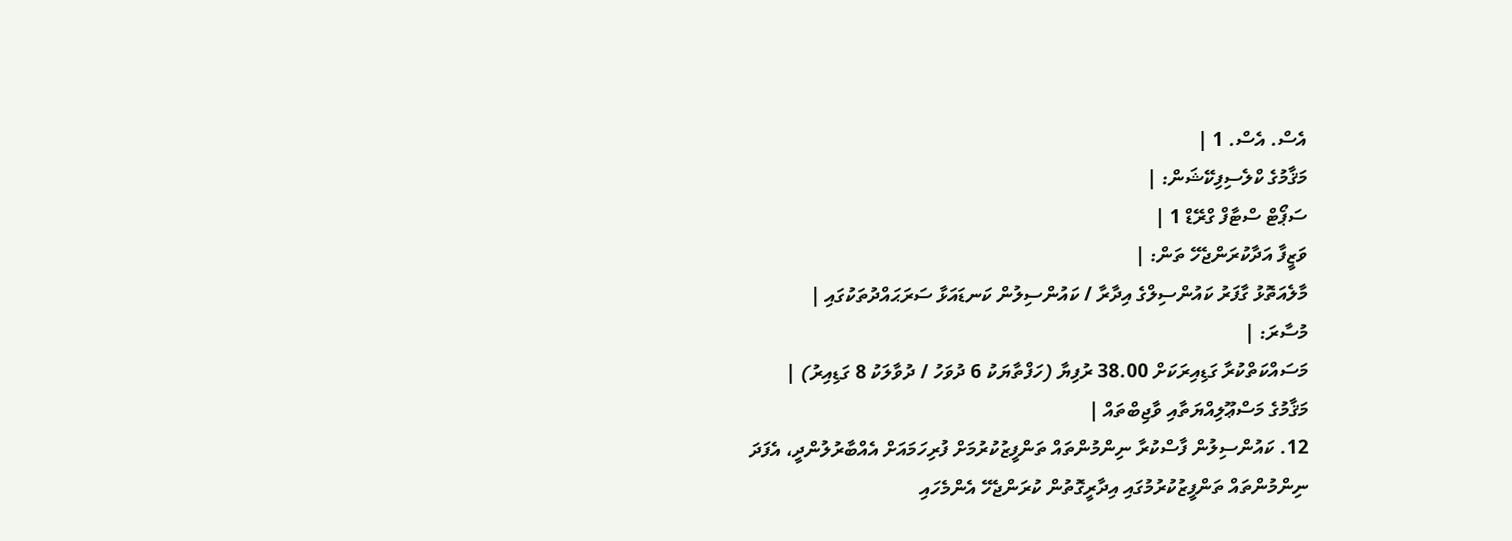އެސް. އެސް. 1 |
މަޤާމުގެ ކްލެސިފިކޭޝަން: |
ސަޕޯޓް ސްޓާފް ގްރޭޑް 1 |
ވަޒީފާ އަދާކުރަންޖެހޭ ތަން: |
މާލެއަތޮޅު ގާފަރު ކައުންސިލްގެ އިދާރާ / ކައުންސިލުން ކަނޑައަޅާ ސަރަޙައްދުތަކުގައި |
މުސާރަ: |
މަސައްކަތްކުރާ ގަޑިއިރަކަށް 38.00 ރުފިޔާ (ހަފްތާޔަކު 6 ދުވަހު / ދުވާލަކު 8 ގަޑިއިރު) |
މަޤާމުގެ މަސްޢޫލިއްޔަތާއި ވާޖިބްތައް |
12. ކައުންސިލުން ފާސްކުރާ ނިންމުންތައް ތަންފީޒުކުރުމަށް ފުރިހަމައަށް އެއްބާރުލުންދީ، އެފަދަ ނިންމުންތައް ތަންފީޒުކުރުމުގައި އިދާރީގޮތުން ކުރަންޖެހޭ އެންމެހައި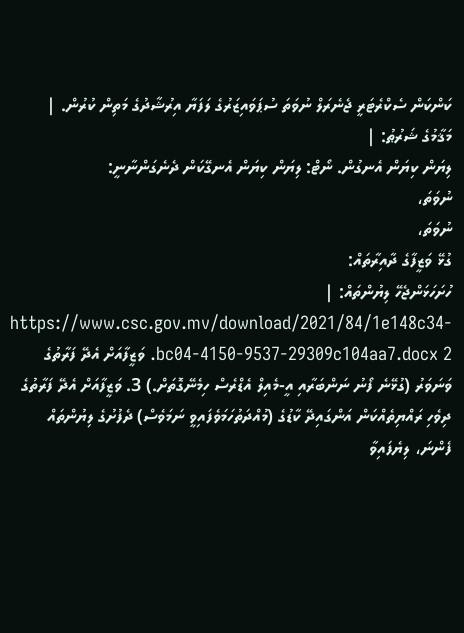ކަންކަން ސެކްރެޓަރީ ޖެނެރަލް ނުވަތަ ސުޕަވައިޒަރުގެ ލަފަޔާ އިރުޝާދުގެ މަތިން ކުރުން. |
މަޤާމުގެ ޝަރުޠު: |
ލިޔަން ކިޔަން އެނގުން. ނޯޓް: ލިޔަން ކިޔަން އެނގޭކަން ދެނެގަންނާނީ:
ނުވަތަ،
ނުވަތަ،
ގުޅޭ ވަޒީފާގެ ދާއިރާތައް:
ހުށަހަޅަންޖެހޭ ލިޔުންތައް: |
https://www.csc.gov.mv/download/2021/84/1e148c34-bc04-4150-9537-29309c104aa7.docx 2. ވަޒީފާއަށް އެދޭ ފަރާތުގެ ވަނަވަރު (ގުޅޭނެ ފޯނު ނަންބަރާއި އީ-މެއިލް އެޑްރެސް ހިމެނޭގޮތަށް.) 3. ވަޒީފާއަށް އެދޭ ފަރާތުގެ ދިވެހި ރައްޔިތެއްކަން އަންގައިދޭ ކާޑުގެ (މުއްދަތުހަމަވެފައިވީ ނަމަވެސް) ދެފުށުގެ ލިޔުންތައް ފެންނަ، ލިޔެފައިވާ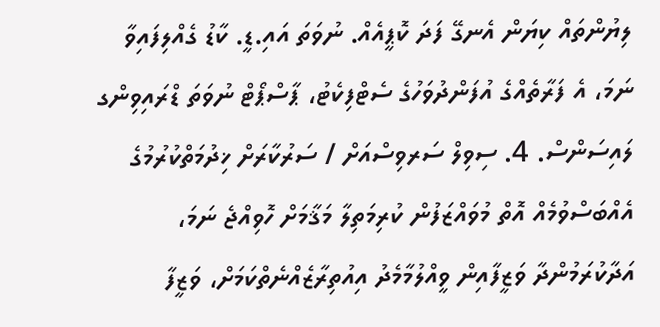ލިޔުންތައް ކިޔަން އެނގޭ ފަދަ ކޮޕީއެއް. ނުވަތަ އައި.ޑީ. ކާޑު ގެއްލިފައިވާ ނަމަ، އެ ފަރާތެއްގެ އުފަންދުވަހުގެ ސެޓްފިކެޓު، ޕާސްޕޯޓް ނުވަތަ ޑްރައިވިންގ ލައިސަންސް. 4. ސިވިލް ސަރވިސްއަށް / ސަރުކާރަށް ޚިދުމަތްކުރުމުގެ އެއްބަސްވުމެއް އޮތް މުވައްޒަފުން ކުރިމަތިލާ މަޤާމަށް ހޮވިއްޖެ ނަމަ، އަދާކުރަމުންދާ ވަޒީފާއިން ވީއްލުމާމެދު އިއުތިރާޒެއްނެތްކަމަށް، ވަޒީފާ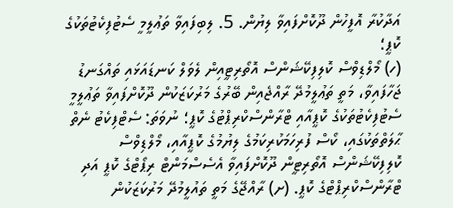އަދާކުރާ އޮފީހުން ދޫކޮށްފައިވާ ލިޔުން. 5. ލިބިފައިވާ ތަޢުލީމީ ސެޓުފިކެޓުތަކުގެ ކޮޕީ؛
(ހ) މޯލްޑިވްސް ކޮލިފިކޭޝަންސް އޮތޯރިޓީއިން ލެވަލް ކަނޑައަޅައި ތައްގަނޑު ޖަހާފައިވާ، މަތީ ތަޢުލީމުދޭ ރާއްޖެއިން ބޭރުގެ މަރުކަޒަކުން ދޫކޮށްފައިވާ ތަޢުލީމީ ސެޓުފިކެޓުތަކުގެ ކޮޕީއާއި ޓްރާންސްކްރިޕްޓުގެ ކޮޕީ؛ ނުވަތަ: ސެޓްފިކެޓު ނެތް ޙާލަތްތަކުގައި، ކޯސް ފުރިހަމަކުރިކަމުގެ ލިޔުމުގެ ކޮޕީއާއި، މޯލްޑިވްސް ކޮލިފިކޭޝަންސް އޮތޯރިޓީން ދޫކޮށްފައިވާ އެސެސްމަންޓް ރިޕޯޓްގެ ކޮޕީ އަދި ޓްރާންސްކްރިޕްޓްގެ ކޮޕީ. (ށ) ރާއްޖޭގެ މަތީ ތައުލީމުދޭ މަރުކަޒަކުން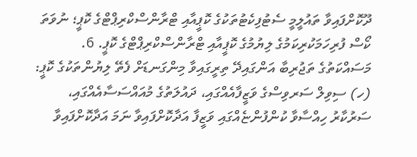ދޫކޮށްފައިވާ ތައުލީމީ ސެޓުފިކެޓުތަކުގެ ކޮޕީއާއި ޓްރާންސްކްރިޕްޓްގެ ކޮޕީ؛ ނުވަތަ ކޯސް ފުރިހަމަކުރިކަމުގެ ލިޔުމުގެ ކޮޕީއާއި ޓްރާންސްކްރިޕްޓްގެ ކޮޕީ. 6. މަސައްކަތުގެ ތަޖުރިބާ އަންގައިދޭ ތިރީގައިވާ މިންގަނޑަށް ފެތޭ ލިޔުންތަކުގެ ކޮޕީ:
(ހ) ސިވިލް ސަރވިސްގެ ވަޒީފާއެއްގައި، ދައުލަތުގެ މުއައްސަސާއެއްގައި، ސަރުކާރު ހިއްސާވާ ކުންފުންޏެއްގައި ވަޒީފާ އަދާކޮށްފައިވާ ނަމަ އަދާކޮށްފައިވާ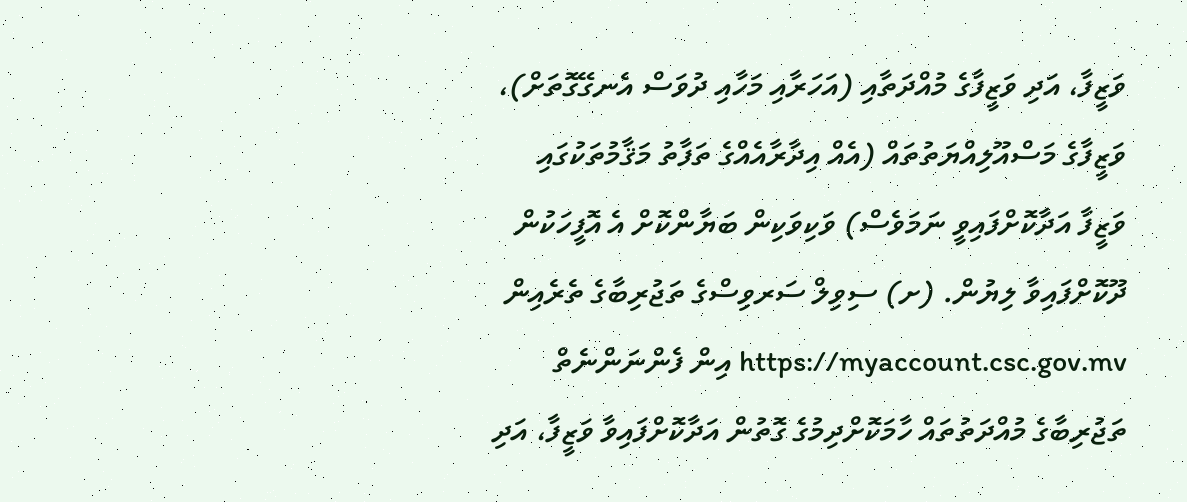ވަޒީފާ، އަދި ވަޒީފާގެ މުއްދަތާއި (އަހަރާއި މަހާއި ދުވަސް އެނގޭގޮތަށް)، ވަޒީފާގެ މަސްއޫލިއްޔަތުތައް (އެއް އިދާރާއެއްގެ ތަފާތު މަޤާމުތަކުގައި ވަޒީފާ އަދާކޮށްފައިވީ ނަމަވެސް) ވަކިވަކިން ބަޔާންކޮށް އެ އޮފީހަކުން ދޫކޮށްފައިވާ ލިޔުން. (ށ) ސިވިލް ސަރވިސްގެ ތަޖުރިބާގެ ތެރެއިން https://myaccount.csc.gov.mv އިން ފެންނަންނެތް ތަޖުރިބާގެ މުއްދަތުތައް ހާމަކޮށްދިމުގެ ގޮތުން އަދާކޮށްފައިވާ ވަޒީފާ، އަދި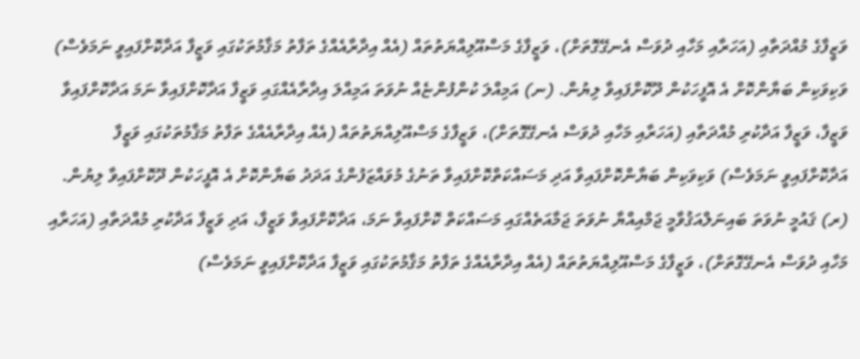ވަޒީފާގެ މުއްދަތާއި (އަހަރާއި މަހާއި ދުވަސް އެނގޭގޮތަށް)، ވަޒީފާގެ މަސްއޫލިއްޔަތުތައް (އެއް އިދާރާއެއްގެ ތަފާތު މަޤާމުތަކުގައި ވަޒީފާ އަދާކޮށްފައިވީ ނަމަވެސް) ވަކިވަކިން ބަޔާންކޮށް އެ އޮފީހަކުން ދޫކޮށްފައިވާ ލިޔުން. (ނ) އަމިއްލަ ކުންފުންޏެއް ނުވަތަ އަމިއްލަ އިދާރާއެއްގައި ވަޒީފާ އަދާކޮށްފައިވާ ނަމަ އަދާކޮށްފައިވާ ވަޒީފާ، ވަޒީފާ އަދާކުރި މުއްދަތާއި (އަހަރާއި މަހާއި ދުވަސް އެނގޭގޮތަށް)، ވަޒީފާގެ މަސްއޫލިއްޔަތުތައް (އެއް އިދާރާއެއްގެ ތަފާތު މަޤާމުތަކުގައި ވަޒީފާ އަދާކޮށްފައިވީ ނަމަވެސް) ވަކިވަކިން ބަޔާންކޮށްފައިވާ އަދި މަސައްކަތްކޮށްފައިވާ ތަނުގެ މުވައްޒަފުންގެ އަދަދު ބަޔާންކޮށް އެ އޮފީހަކުން ދޫކޮށްފައިވާ ލިޔުން. (ރ) ޤައުމީ ނުވަތަ ބައިނަލްއަޤުވާމީ ޖަމްއިއްޔާ ނުވަތަ ޖަމާއަތެއްގައި މަސައްކަތް ކޮށްފައިވާ ނަމަ، އަދާކޮށްފައިވާ ވަޒީފާ، އަދި ވަޒީފާ އަދާކުރި މުއްދަތާއި (އަހަރާއި މަހާއި ދުވަސް އެނގޭގޮތަށް)، ވަޒީފާގެ މަސްއޫލިއްޔަތުތައް (އެއް އިދާރާއެއްގެ ތަފާތު މަޤާމުތަކުގައި ވަޒީފާ އަދާކޮށްފައިވީ ނަމަވެސް)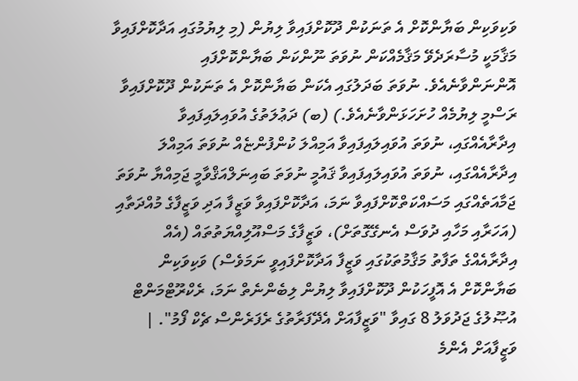ވަކިވަކިން ބަޔާންކޮށް އެ ތަނަކުން ދޫކޮށްފައިވާ ލިޔުން (މި ލިޔުމުގައި އަދާކޮށްފައިވާ މަޤާމަކީ މުސާރަދެވޭ މަޤާމެއްކަން ނުވަތަ ނޫންކަން ބަޔާންކޮށްފައި އޮންނަންވާނެއެވެ. ނުވަތަ ބަދަލުގައި އެކަން ބަޔާންކޮށް އެ ތަނަކުން ދޫކޮށްފައިވާ ރަސްމީ ލިޔުމެއް ހުށަހަޅަންވާނެއެވެ.) (ބ) ދަޢުލަތުގެ އުވައިލައިފައިވާ އިދާރާއެއްގައި، ނުވަތަ އުވައިލައިފައިވާ އަމިއްލަ ކުންފުންޏެއް ނުވަތަ އަމިއްލަ އިދާރާއެއްގައި، ނުވަތަ އުވައިލައިފައިވާ ޤައުމީ ނުވަތަ ބައިނަލްއަޤްވާމީ ޖަމިއްޔާ ނުވަތަ ޖަމާއަތެއްގައި މަސައްކަތްކޮށްފައިވާ ނަމަ، އަދާކޮށްފައިވާ ވަޒީފާ އަދި ވަޒީފާގެ މުއްދަތާއި (އަހަރާއި މަހާއި ދުވަސް އެނގޭގޮތަށް)، ވަޒީފާގެ މަސްއޫލިއްޔަތުތައް (އެއް އިދާރާއެއްގެ ތަފާތު މަޤާމުތަކުގައި ވަޒީފާ އަދާކޮށްފައިވީ ނަމަވެސް) ވަކިވަކިން ބަޔާންކޮށް އެ އޮފީހަކުން ދޫކޮށްފައިވާ ލިޔުން ލިބެންނެތް ނަމަ، ރެކްރޫޓްމަންޓް އުޞޫލުގެ ޖަދުވަލު 8 ގައިވާ "ވަޒީފާއަށް އެދޭފަރާތުގެ ރެފަރެންސް ޗެކް ފޯމު". |
ވަޒީފާއަށް އެންމެ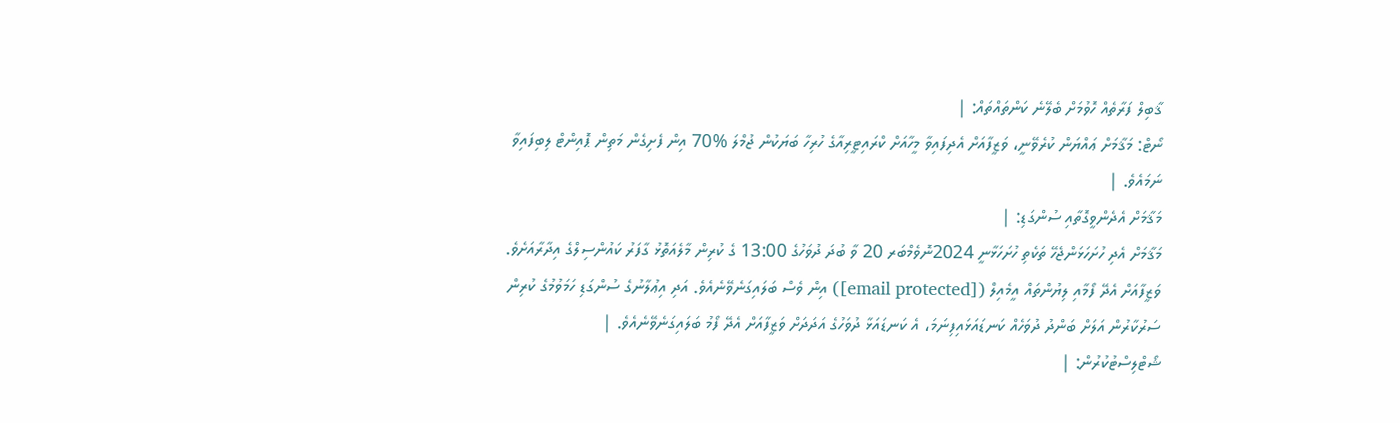ޤާބިލް ފަރާތެއް ހޮވުމަށް ބެލޭނެ ކަންތައްތައް: |
ނޯޓް: މަޤާމަށް ޢައްޔަން ކުރެވޭނީ، ވަޒީފާއަށް އެދިފައިވާ މީހާއަށް ކްރައިޓީރިއާގެ ހުރިހާ ބަޔަކުން ޖުމްލަ %70 އިން ފެށިގެން މަތިން ޕޮއިންޓް ލިބިފައިވާ ނަމައެވެ. |
މަޤާމަށް އެދެންވީގޮތާއި ސުންގަޑި: |
މަޤާމަށް އެދި ހުށަހަޅަންޖެހޭ ތަކެތި ހުށަހަޅާނީ 2024ނޮވެމްބަރ 20 ވާ ބުދަ ދުވަހުގެ 13:00 ގެ ކުރިން މާލެއަތޮޅު ގާފަރު ކައުންސިލްގެ އިދާރާއަށެވެ. ވަޒީފާއަށް އެދޭ ފޯމާއި ލިޔުންތައް އީމެއިލް ([email protected]) އިން ވެސް ބަލައިގަނެވޭނެއެވެ. އަދި އިޢުލާނުގެ ސުންގަޑި ހަމަވުމުގެ ކުރިން ސަރުކާރުން އަލަށް ބަންދު ދުވަހެއް ކަނޑައަޅައިފިނަމަ، އެ ކަނޑައަޅާ ދުވަހުގެ އަދަދަށް ވަޒީފާއަށް އެދޭ ފޯމު ބަލައިގަނެވޭނެއެވެ. |
ޝޯޓްލިސްޓުކުރުން: |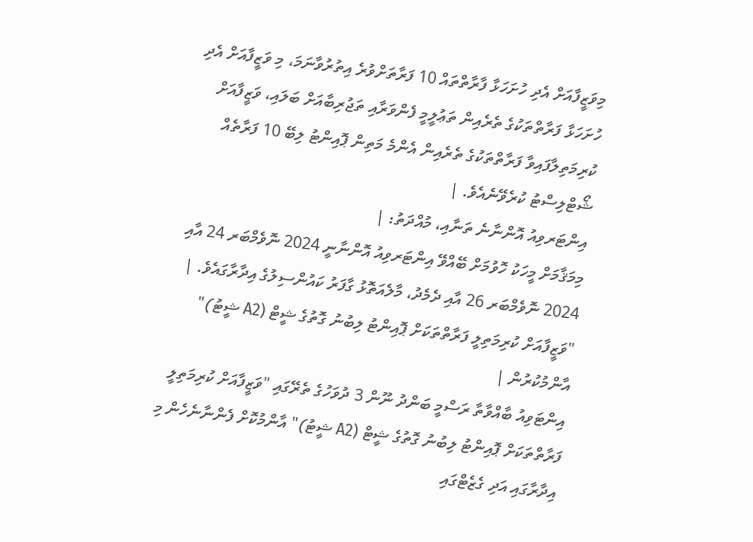މިވަޒީފާއަށް އެދި ހުށަހަޅާ ފާރާތްތައް 10 ފަރާތަށްވުރެ އިތުރުވާނަމަ، މި ވަޒީފާއަށް އެދި ހުށަހަޅާ ފަރާތްތަކުގެ ތެރެއިން ތަޢުލީމީ ފެންވަރާއި ތަޖުރިބާއަށް ބަލައި، ވަޒީފާއަށް ކުރިމަތިލާފައިވާ ފަރާތްތަކުގެ ތެރެއިން އެންމެ މަތިން ޕޮއިންޓު ލިބޭ 10 ފަރާތެއް ޝޯޓްލިސްޓު ކުރެވޭނެއެވެ. |
އިންޓަރވިއު އޮންނާނެ ތަނާއި، މުއްދަތު: |
މިމަޤާމަށް މީހަކު ހޮވުމަށް ބޭއްވޭ އިންޓަރވިއު އޮންނާނީ 2024 ނޮވެމްބަރ 24 އާއި 2024 ނޮވެމްބަރ 26 އާއި ދެމެދު، މާލެއަތޮޅު ގާފަރު ކައުންސިލުގެ އިދާރާގައެވެ. |
"ވަޒީފާއަށް ކުރިމަތިލީ ފަރާތްތަކަށް ޕޮއިންޓު ލިބުނު ގޮތުގެ ޝީޓް (A2 ޝީޓު)" އާންމުކުރުން |
އިންޓަވިއު ބާއްވާތާ ރަސްމީ ބަންދު ނޫން 3 ދުވަހުގެ ތެރޭގައި "ވަޒީފާއަށް ކުރިމަތިލީ ފަރާތްތަކަށް ޕޮއިންޓު ލިބުނު ގޮތުގެ ޝީޓް (A2 ޝީޓު)" އާންމުކޮށް ފެންނާނެހެން މި އިދާރާގައި އަދި ގެޒެޓްގައި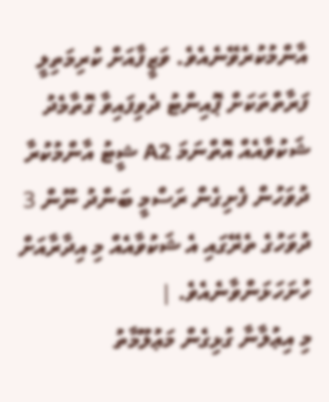އާންމުކުރެވޭނެއެވެ. ވަޒީފާއަށް ކުރިމަތިލީ ފަރާތްތަކަށް ޕޮއިންޓު ދެވިފައިވާ ގޮތާމެދު ޝަކުވާއެއް އޮތްނަމަ A2 ޝީޓު އާންމުކުރާ ދުވަހުން ފެށިގެން ރަސްމީ ބަންދު ނޫން 3 ދުވަހުގެ ތެރޭގައި އެ ޝަކުވާއެއް މި އިދާރާއަށް ހުށަހަޅަންވާނެއެވެ. |
މި އިޢުލާނާ ގުޅިގެން މަޢުލޫމާތު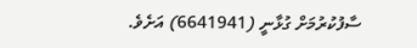ސާފުކުރުމަށް ގުޅާނީ (6641941) އަށެވެ.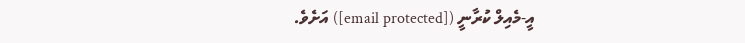އީ-މެއިލް ކުރާނީ ([email protected]) އަށެވެ.